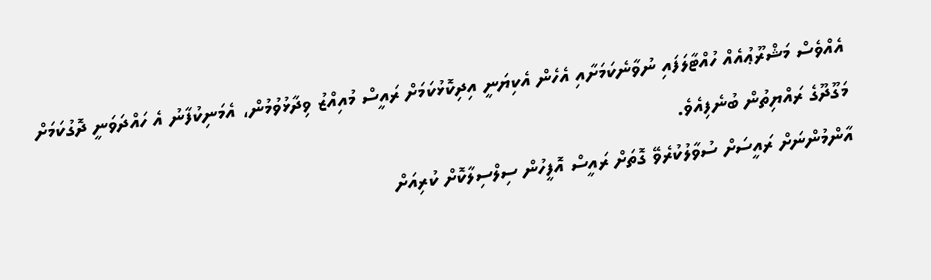އެއްވެސް މަޝްރޫޢުއެއް ހުއްޓާލަފައި ނުވާނެކަމަށާއި އެހެން އެކިޔަނީ އިދިކޮޅުކަމަށް ރައީސް މުއިއްޒު ވިދާޅުވުމުން، އެމަނިކުފާނު އެ ހައްދަވަނީ ދޮގުކަމަށް މަގޫދޫގެ ރައްޔިތުން ބުނެފިއެވެ.
އާންމުންނަށް ރައީސަށް ސުވާލުކުރެވޭ ގޮތަށް ރައީސް އޮފީހުން ސިލްސިލާކޮށް ކުރިއަށް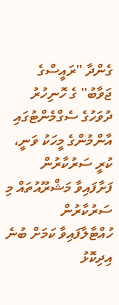ގެންދާ ''ރައީސްގެ ޖަވާބު'' ގެ ހޮނިހުރު ދުވަހުގެ ސެގްމެންޓުގައި އާންމުންގެ މީހަކު ވަނީ، ކުރީ ސަރުކާރުން ފަށާފައިވާ މަޝްރޫއުތައް މި ސަރުކާރުން ހުއްޓާލާފައިވާ ކަމަށް ބުނެ އިދިކޮޅު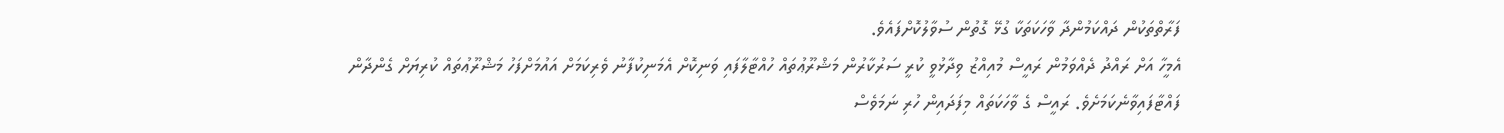ފަރާތްތަކުން ދައްކަމުންދާ ވާހަކަތަކާ ގުޅޭ ގޮތުން ސުވާލުކޮށްފައެވެ.
އެމީހާ އަށް ރައްދު ދެއްވަމުން ރައީސް މުއިއްޒު ވިދާޅުވީ ކުރީ ސަރުކާރުން މަޝްރޫޢުތައް ހުއްޓާލާފައި ވަނިކޮށް އެމަނިކުފާނު ވެރިކަމަށް އައުމަށްފަހު މަޝްރޫޢުތައް ކުރިޔަށް ގެންދާން ފައްޓާފައިވާނެކަމަށެވެ. ރައީސް ގެ ވާހަކަތައް މިފަދައިން ހުރި ނަމަވެސް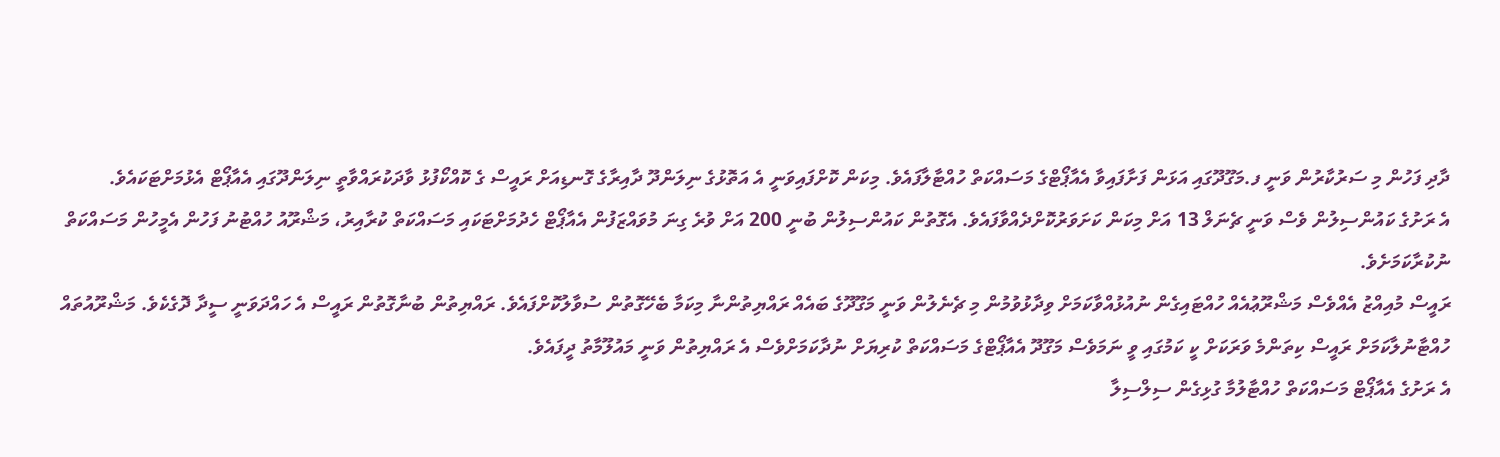ދާދި ފަހުން މި ސަރުކާރުން ވަނީ ފ.މަގޫދޫގައި އަޅަން ފަށާފައިވާ އެއާޕޯޓްގެ މަސައްކަތް ހުއްޓާލާފައެވެ. މިކަން ކޮށްފައިވަނީ އެ އަތޮޅުގެ ނިލަންދޫ ދާއިރާގެ ގޮނޑިއަށް ރައީސް ގެ ކޮއްކޯފުޅު ވާދަކުރައްވާތީ ނިލަންދޫގައި އެއާޕޯޓް އެޅުމަށްޓަކައެވެ.
އެ ރަށުގެ ކައުންސިލުން ވެސް ވަނީ ޗެނަލް 13 އަށް މިކަން ކަށަވަރުކޮށްދެއްވާފައެވެ. އެގޮތުން ކައުންސިލުން ބުނީ 200 އަށް ވުރެ ގިނަ މުވައްޒަފުން އެއާޕޯޓް ހެދުމަށްޓަކައި މަސައްކަތް ކުރާއިރު، މަޝްރޫއު ހުއްޓުނު ފަހުން އެމީހުން މަސައްކަތް ނުކުރާކަމަށެވެ.
ރައީސް މުއިއްޒު އެއްވެސް މަޝްރޫޢުއެއް ހުއްޓައިގެން ނުއުޅުއްވާކަމަށް ވިދާޅުވުމުން މި ޗެނެލުން ވަނީ މަގޫދޫގެ ބައެއް ރައްޔިތުންނާ މިކަމާ ބެހޭގޮތުން ސުވާލުކޮށްފައެވެ. ރައްޔިތުން ބުނާގޮތުން ރައީސް އެ ހައްދަވަނީ ސީދާ ދޮގެކެވެ. މަޝްރޫއުތައް ހުއްޓާނުލާކަމަށް ރައީސް ކިތަންމެ ވަރަކަށް ކީ ކަމުގައި ވީ ނަމަވެސް މަގޫދޫ އެއާޕޯޓްގެ މަސައްކަތް ކުރިޔަށް ނުދާކަމަށްވެސް އެ ރައްޔިތުން ވަނީ މައުލޫމާތު ދީފައެވެ.
އެ ރަށުގެ އެއާޕޯޓް މަސައްކަތް ހުއްޓާލުމާ ގުޅިގެން ސިލްސިލާ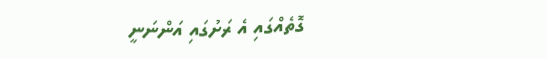ގޮތެއްގައި އެ ރަށުގައި އަންނަނީ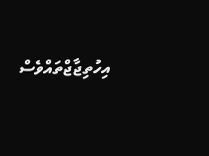އިހުތިޖާޖްތައްވެސް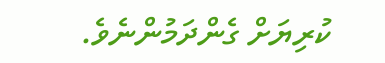ކުރިޔަށް ގެންދަމުންނެވެ.